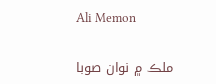Ali Memon

ملڪ ۾ نوان صوبا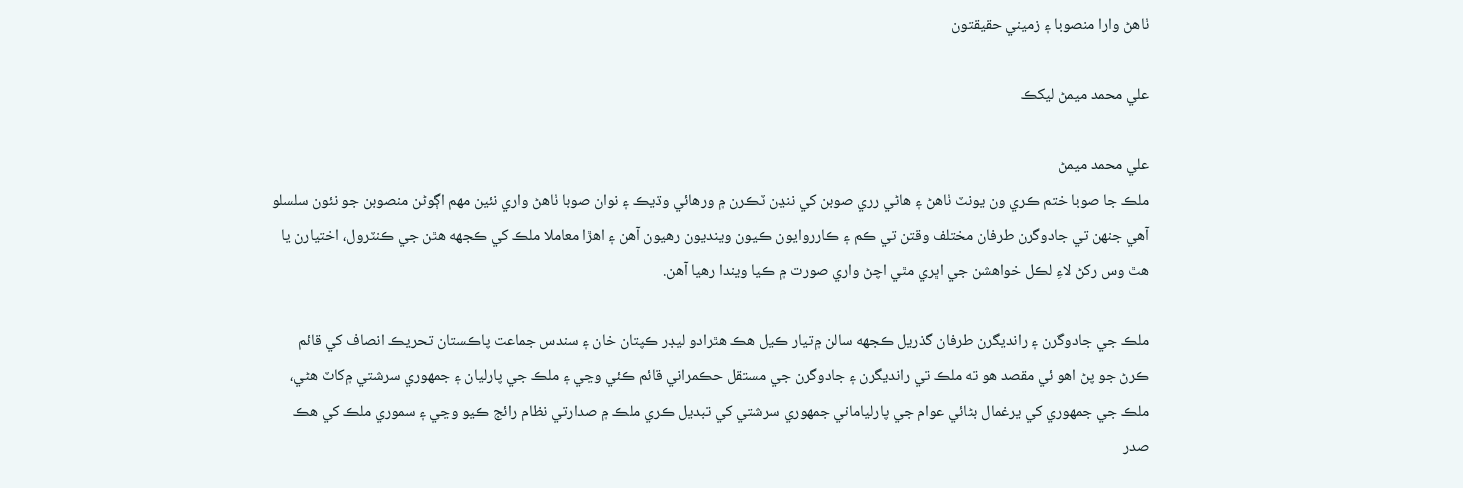ٺاهڻ وارا منصوبا ۽ زميني حقيقتون

علي محمد ميمڻ ليکڪ

علي محمد ميمڻ
ملڪ جا صوبا ختم ڪري ون يونٽ ٺاهڻ ۽ هاڻي رري صوبن کي ننڍن ٽڪرن ۾ ورهائي وڌيڪ ۽ نوان صوبا ٺاهڻ واري نئين مهم اڳوڻن منصوبن جو نئون سلسلو آهي جنهن تي جادوگرن طرفان مختلف وقتن تي ڪم ۽ ڪارروايون ڪيون وينديون رهيون آهن ۽ اهڙا معاملا ملڪ کي ڪجهه هٿن جي ڪنٽرول، اختيارن يا هٿ وس رکڻ لاءِ لڪل خواهشن جي اڀري مٿي اچڻ واري صورت ۾ ڪيا ويندا رهيا آهن.

ملڪ جي جادوگرن ۽ رانديگرن طرفان گذريل ڪجهه سالن ۾تيار ڪيل هڪ هٿرادو ليڊر ڪپتان خان ۽ سندس جماعت پاڪستان تحريڪ انصاف کي قائم ڪرڻ جو پڻ اهو ئي مقصد هو ته ملڪ تي رانديگرن ۽ جادوگرن جي مستقل حڪمراني قائم ڪئي وڃي ۽ ملڪ جي پارليان ۽ جمهوري سرشتي ۾کاٽ هڻي، ملڪ جي جمهوري کي يرغمال بڻائي عوام جي پارلياماني جمهوري سرشتي کي تبديل ڪري ملڪ ۾ صدارتي نظام رائج ڪيو وڃي ۽ سموري ملڪ کي هڪ صدر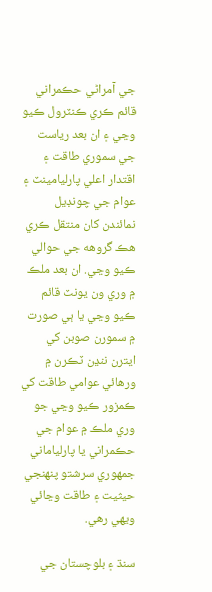جي آمراڻي حڪمراني قائم ڪري ڪنٽرول ڪيو وڃي ۽ ان بعد رياست جي سموري طاقت ۽ اقتدار اعلي پارليامينٽ ۽ عوام جي چونڊيل نمائندن کان منتقل ڪري هڪ گروهه جي حوالي ڪيو وڃي. ان بعد ملڪ ۾ وري ون يونٽ قائم ڪيو وڃي يا ٻي صورت ۾ سمورن صوبن کي ايترن ننڍن ٽڪرن ۾ ورهائي عوامي طاقت کي ڪمزور ڪيو وڃي جو وري ملڪ ۾ عوام جي حڪمراني يا پارلياماني جمهوري سرشتو پنهنجي حيثيت ۽ طاقت وڃائي ويهي رهي.

سنڌ ۽ بلوچستان جي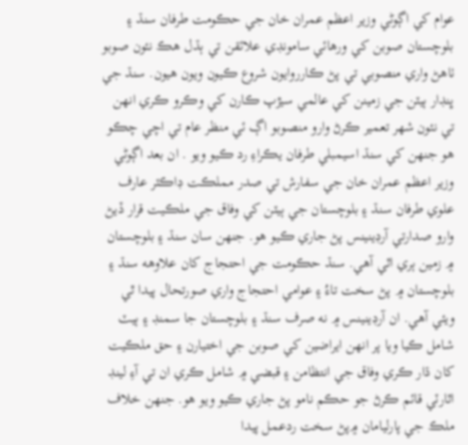عوام کي اڳوڻي وزير اعظم عمران خان جي حڪومت طرفان سنڌ ۽ بلوچستان صوبن کي ورهائي سامونڊي علائقن تي ٻڌل هڪ نئون صوبو ٺاهڻ واري منصوبي تي پڻ ڪارروايون شروع ڪيون ويون هيون. سنڌ جي ڀنڊار ٻيٽن جي زمينن کي عالمي سيڙپ ڪارن کي وڪرو ڪري انهن تي نئون شهر تعمير ڪرڻ وارو منصوبو اڳ ئي منظر عام تي اچي چڪو هو جنهن کي سنڌ اسيمبلي طرفان يڪراءِ رد ڪيو ويو . ان بعد اڳوڻي وزير اعظم عمران خان جي سفارش تي صدر مملڪت ڊاڪٽر عارف علوي طرفان سنڌ ۽ بلوچستان جي ٻيٽن کي وفاق جي ملڪيت قرار ڏيڻ وارو صدارتي آرڊينينس پڻ جاري ڪيو هو. جنهن سان سنڌ ۽ بلوچستان ۾ زمين ٻري اٿي آهي. سنڌ حڪومت جي احتجاج کان علاوهه سنڌ ۽ بلوچستان ۾ پڻ سخت تاءُ ۽ عوامي احتجاج واري صورتحال پيدا ٿي ويئي آهي. ان آرڊينينس ۾ نه صرف سنڌ ۽ بلوچستان جا سمنڊ ۽ ٻيٽ شامل ڪيا ويا پر انهن ايراضين کي صوبن جي اختيارن ۽ حق ملڪيت کان ڌار ڪري وفاق جي انتظامن ۽ قبضي ۾ شامل ڪري ان تي آءِ لينڊ اٿارٽي قائم ڪرڻ جو حڪم نامو پڻ جاري ڪيو ويو هو. جنهن خلاف ملڪ جي پارليامان ۾پڻ سخت ردعمل پيدا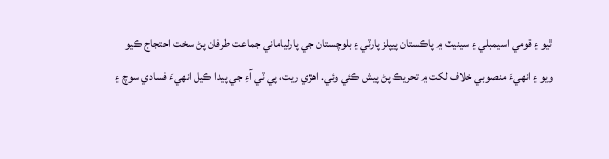ٿيو ۽ قومي اسيمبلي ۽ سينيٽ ۾ پاڪستان پيپلز پارٽي ۽ بلوچستان جي پارلياماني جماعت طرفان پڻ سخت احتجاج ڪيو ويو ۽ انهيءَ منصوبي خلاف لکت ۾ تحريڪ پڻ پيش ڪئي وئي. اهڙي ريت، پي ٽي آءِ جي پيدا ڪيل انهيءَ فسادي سوچ ۽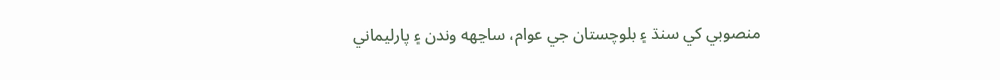منصوبي کي سنڌ ۽ بلوچستان جي عوام، ساڃهه وندن ۽ پارليماني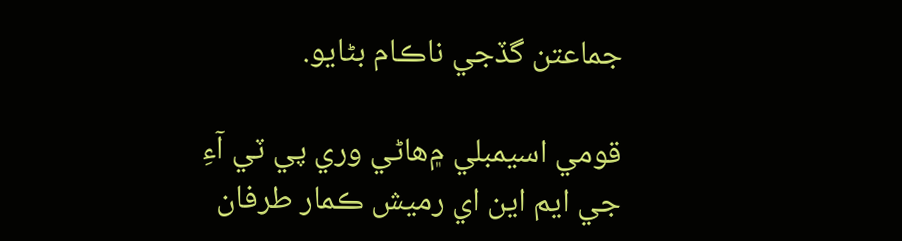جماعتن گڏجي ناڪام بڻايو.

قومي اسيمبلي ۾هاڻي وري پي ٽي آءِ جي ايم اين اي رميش ڪمار طرفان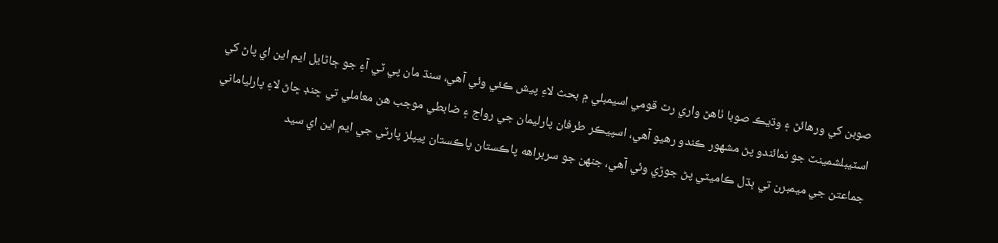صوبن کي ورهائڻ ۽ وڌيڪ صوبا ٺاهڻ واري رٿ قومي اسيمبلي ۾ بحث لاءِ پيش ڪئي وئي آهي، سنڌ مان پي ٽي آءِ جو ڄاڻايل ايم اين اي پاڻ کي اسٽيبلشمينٽ جو نمائندو پڻ مشهور ڪندو رهيو آهي، اسپيڪر طرفان پارليمان جي رواج ۽ ضابطي موجب هن معاملي تي ڇنڊ ڇاڻ لاءِ پارلياماني جماعتن جي ميمبرن تي ٻڌل ڪاميٽي پڻ جوڙي وئي آهي، جنهن جو سربراهه پاڪستان پاڪستان پيپلز پارٽي جي ايم اين اي سيد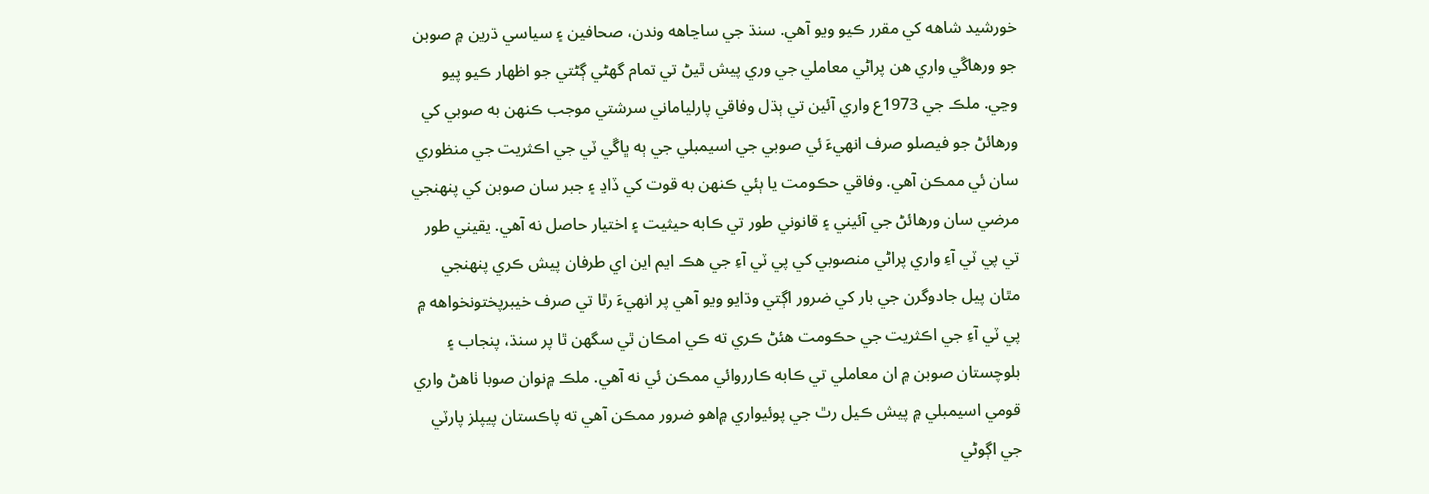خورشيد شاهه کي مقرر ڪيو ويو آهي. سنڌ جي ساڃاهه وندن، صحافين ۽ سياسي ڌرين ۾ صوبن جو ورهاڱي واري هن پراڻي معاملي جي وري پيش ٿيڻ تي تمام گهڻي ڳڻتي جو اظهار ڪيو پيو وڃي. ملڪ جي 1973ع واري آئين تي ٻڌل وفاقي پارلياماني سرشتي موجب ڪنهن به صوبي کي ورهائڻ جو فيصلو صرف انهيءَ ئي صوبي جي اسيمبلي جي ٻه ڀاڱي ٽي جي اڪثريت جي منظوري سان ئي ممڪن آهي. وفاقي حڪومت يا ٻئي ڪنهن به قوت کي ڏاڍ ۽ جبر سان صوبن کي پنهنجي مرضي سان ورهائڻ جي آئيني ۽ قانوني طور تي ڪابه حيثيت ۽ اختيار حاصل نه آهي. يقيني طور تي پي ٽي آءِ واري پراڻي منصوبي کي پي ٽي آءِ جي هڪ ايم اين اي طرفان پيش ڪري پنهنجي مٿان پيل جادوگرن جي بار کي ضرور اڳتي وڌايو ويو آهي پر انهيءَ رٿا تي صرف خيبرپختونخواهه ۾ پي ٽي آءِ جي اڪثريت جي حڪومت هئڻ ڪري ته ڪي امڪان ٿي سگهن ٿا پر سنڌ، پنجاب ۽ بلوچستان صوبن ۾ ان معاملي تي ڪابه ڪارروائي ممڪن ئي نه آهي. ملڪ ۾نوان صوبا ٺاهڻ واري قومي اسيمبلي ۾ پيش ڪيل رٿ جي پوئيواري ۾اهو ضرور ممڪن آهي ته پاڪستان پيپلز پارٽي جي اڳوڻي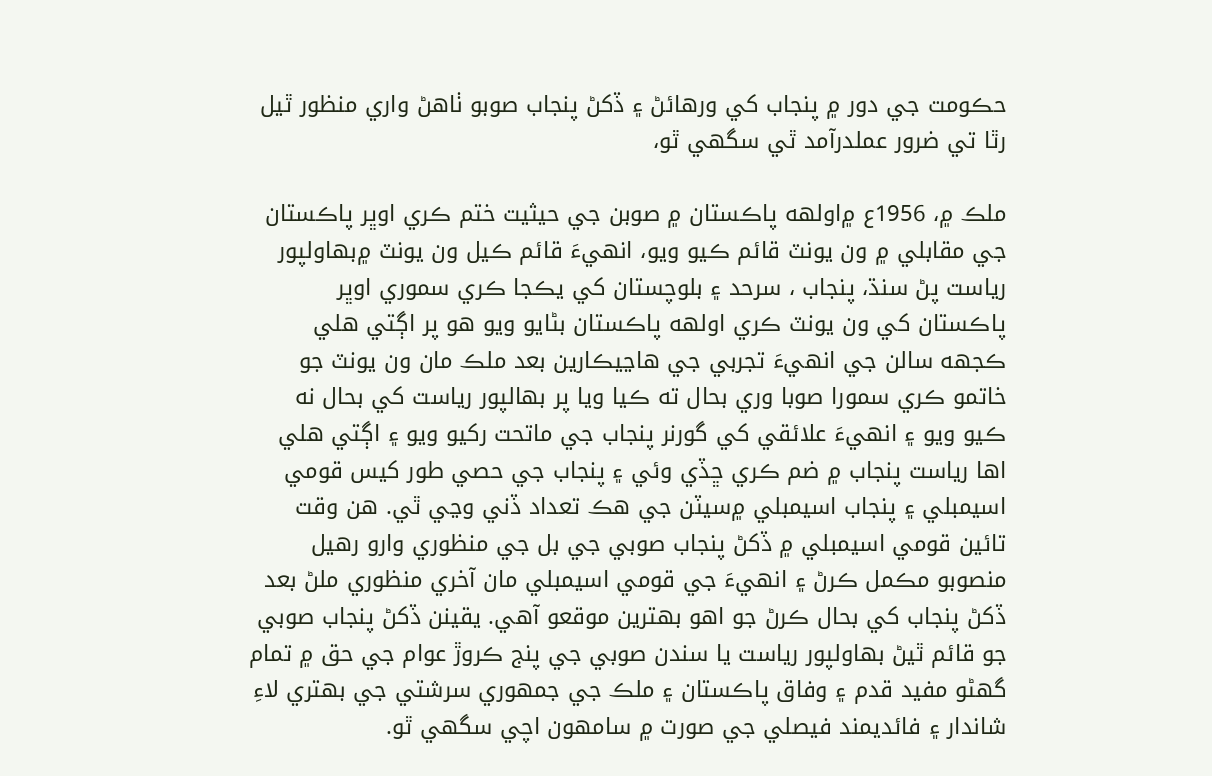حڪومت جي دور ۾ پنجاب کي ورهائڻ ۽ ڏکڻ پنجاب صوبو ٺاهڻ واري منظور ٿيل رٿا تي ضرور عملدرآمد ٿي سگهي ٿو،

ملڪ ۾، 1956ع ۾اولهه پاڪستان ۾ صوبن جي حيثيت ختم ڪري اوڀر پاڪستان جي مقابلي ۾ ون يونٽ قائم ڪيو ويو، انهيءَ قائم ڪيل ون يونٽ ۾بهاولپور رياست پڻ سنڌ، پنجاب ، سرحد ۽ بلوچستان کي يڪجا ڪري سموري اوڀر پاڪستان کي ون يونٽ ڪري اولهه پاڪستان بڻايو ويو هو پر اڳتي هلي ڪجهه سالن جي انهيءَ تجربي جي هاڃيڪارين بعد ملڪ مان ون يونٽ جو خاتمو ڪري سمورا صوبا وري بحال ته ڪيا ويا پر بهالپور رياست کي بحال نه ڪيو ويو ۽ انهيءَ علائقي کي گورنر پنجاب جي ماتحت رکيو ويو ۽ اڳتي هلي اها رياست پنجاب ۾ ضم ڪري ڇڏي وئي ۽ پنجاب جي حصي طور کيس قومي اسيمبلي ۽ پنجاب اسيمبلي ۾سيٽن جي هڪ تعداد ڏني وڃي ٿي. هن وقت تائين قومي اسيمبلي ۾ ڏکڻ پنجاب صوبي جي بل جي منظوري وارو رهيل منصوبو مڪمل ڪرڻ ۽ انهيءَ جي قومي اسيمبلي مان آخري منظوري ملڻ بعد ڏکڻ پنجاب کي بحال ڪرڻ جو اهو بهترين موقعو آهي. يقينن ڏکڻ پنجاب صوبي جو قائم ٿيڻ بهاولپور رياست يا سندن صوبي جي پنج ڪروڙ عوام جي حق ۾ تمام گهڻو مفيد قدم ۽ وفاق پاڪستان ۽ ملڪ جي جمهوري سرشتي جي بهتري لاءِ شاندار ۽ فائديمند فيصلي جي صورت ۾ سامهون اچي سگهي ٿو.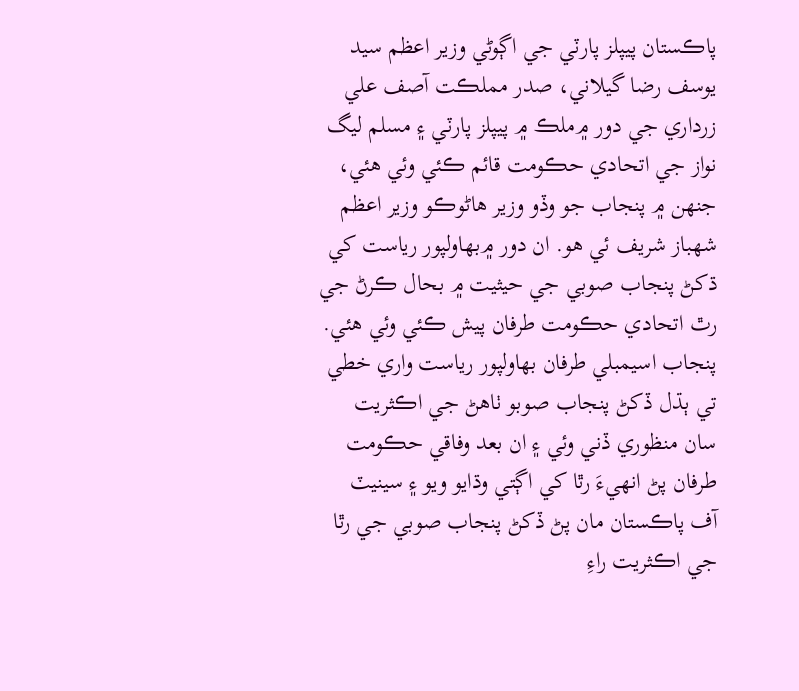پاڪستان پيپلز پارٽي جي اڳوڻي وزير اعظم سيد يوسف رضا گيلاني، صدر مملڪت آصف علي زرداري جي دور ۾ملڪ ۾ پيپلز پارٽي ۽ مسلم ليگ نواز جي اتحادي حڪومت قائم ڪئي وئي هئي، جنهن ۾ پنجاب جو وڏو وزير هاڻوڪو وزير اعظم شهباز شريف ئي هو. ان دور ۾بهاولپور رياست کي ڌکڻ پنجاب صوبي جي حيثيت ۾ بحال ڪرڻ جي رٿ اتحادي حڪومت طرفان پيش ڪئي وئي هئي. پنجاب اسيمبلي طرفان بهاولپور رياست واري خطي تي ٻڌل ڏکڻ پنجاب صوبو ٺاهڻ جي اڪثريت سان منظوري ڏني وئي ۽ ان بعد وفاقي حڪومت طرفان پڻ انهيءَ رٿا کي اڳتي وڌايو ويو ۽ سينيٽ آف پاڪستان مان پڻ ڏکڻ پنجاب صوبي جي رٿا جي اڪثريت راءِ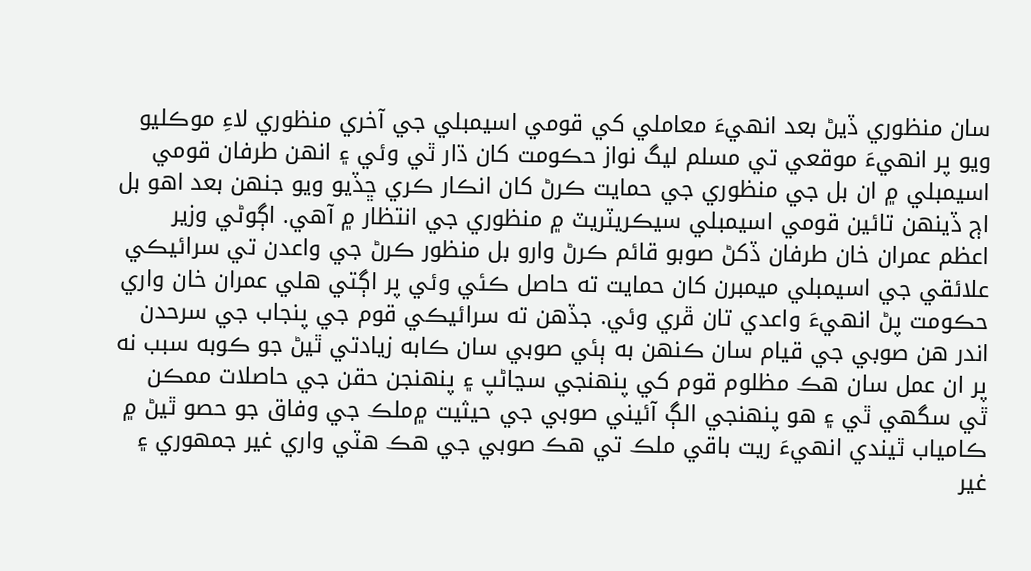سان منظوري ڏيڻ بعد انهيءَ معاملي کي قومي اسيمبلي جي آخري منظوري لاءِ موڪليو ويو پر انهيءَ موقعي تي مسلم ليگ نواز حڪومت کان ڌار ٿي وئي ۽ انهن طرفان قومي اسيمبلي ۾ ان بل جي منظوري جي حمايت ڪرڻ کان انڪار ڪري ڇڏيو ويو جنهن بعد اهو بل اڄ ڏينهن تائين قومي اسيمبلي سيڪريٽريٽ ۾ منظوري جي انتظار ۾ آهي. اڳوڻي وزير اعظم عمران خان طرفان ڏکڻ صوبو قائم ڪرڻ وارو بل منظور ڪرڻ جي واعدن تي سرائيڪي علائقي جي اسيمبلي ميمبرن کان حمايت ته حاصل ڪئي وئي پر اڳتي هلي عمران خان واري حڪومت پڻ انهيءَ واعدي تان ڦري وئي. جڏهن ته سرائيڪي قوم جي پنجاب جي سرحدن اندر هن صوبي جي قيام سان ڪنهن به ٻئي صوبي سان ڪابه زيادتي ٿيڻ جو ڪوبه سبب نه پر ان عمل سان هڪ مظلوم قوم کي پنهنجي سڃاڻپ ۽ پنهنجن حقن جي حاصلات ممڪن ٿي سگهي ٿي ۽ هو پنهنجي الڳ آئيني صوبي جي حيثيت ۾ملڪ جي وفاق جو حصو ٿيڻ ۾ ڪامياب ٿيندي انهيءَ ريت باقي ملڪ تي هڪ صوبي جي هڪ هٽي واري غير جمهوري ۽ غير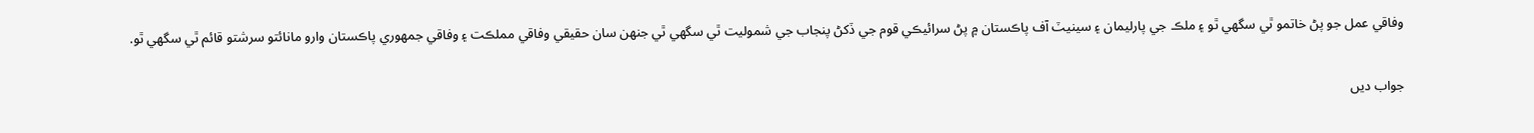وفاقي عمل جو پڻ خاتمو ٿي سگهي ٿو ۽ ملڪ جي پارليمان ۽ سينيٽ آف پاڪستان ۾ پڻ سرائيڪي قوم جي ڏکڻ پنجاب جي شموليت ٿي سگهي ٿي جنهن سان حقيقي وفاقي مملڪت ۽ وفاقي جمهوري پاڪستان وارو مانائتو سرشتو قائم ٿي سگهي ٿو.

جواب دیں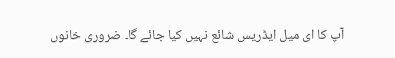آپ کا ای میل ایڈریس شائع نہیں کیا جائے گا۔ ضروری خانوں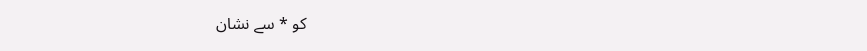کو * سے نشان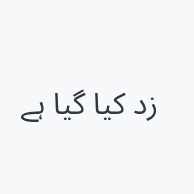زد کیا گیا ہے